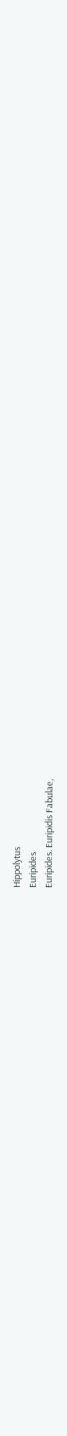Hippolytus
Euripides
Euripides. Euripidis Fabulae,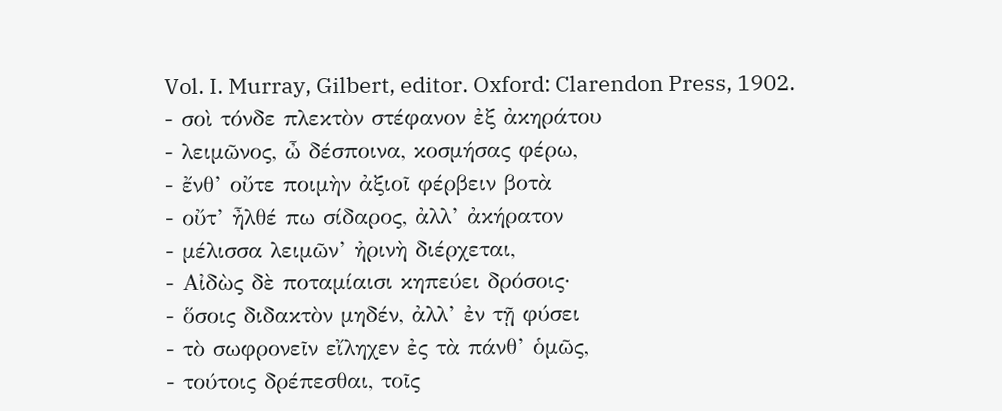Vol. I. Murray, Gilbert, editor. Oxford: Clarendon Press, 1902.
- σοὶ τόνδε πλεκτὸν στέφανον ἐξ ἀκηράτου
- λειμῶνος, ὦ δέσποινα, κοσμήσας φέρω,
- ἔνθ’ οὔτε ποιμὴν ἀξιοῖ φέρβειν βοτὰ
- οὔτ’ ἦλθέ πω σίδαρος, ἀλλ’ ἀκήρατον
- μέλισσα λειμῶν’ ἠρινὴ διέρχεται,
- Αἰδὼς δὲ ποταμίαισι κηπεύει δρόσοις·
- ὅσοις διδακτὸν μηδέν, ἀλλ’ ἐν τῇ φύσει
- τὸ σωφρονεῖν εἴληχεν ἐς τὰ πάνθ’ ὁμῶς,
- τούτοις δρέπεσθαι, τοῖς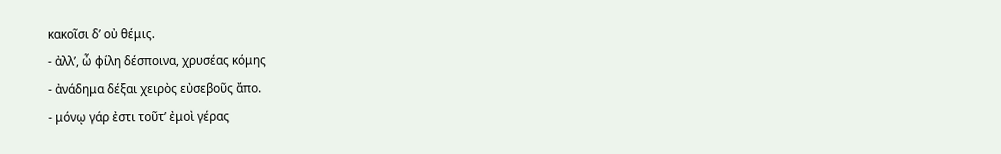κακοῖσι δ’ οὐ θέμις.
- ἀλλ’, ὦ φίλη δέσποινα, χρυσέας κόμης
- ἀνάδημα δέξαι χειρὸς εὐσεβοῦς ἄπο.
- μόνῳ γάρ ἐστι τοῦτ’ ἐμοὶ γέρας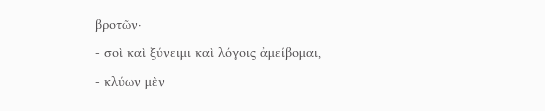βροτῶν·
- σοὶ καὶ ξύνειμι καὶ λόγοις ἀμείβομαι,
- κλύων μὲν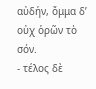αὐδήν, ὄμμα δ’ οὐχ ὁρῶν τὸ σόν.
- τέλος δὲ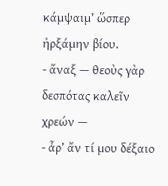κάμψαιμ’ ὥσπερ ἠρξάμην βίου.
- ἄναξ — θεοὺς γὰρ δεσπότας καλεῖν χρεών —
- ἆρ’ ἄν τί μου δέξαιο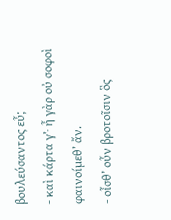βουλεύσαντος εὖ;
- καὶ κάρτα γ’· ἦ γὰρ οὐ σοφοὶ φαινοίμεθ’ ἄν.
- οἶσθ’ οὖν βροτοῖσιν ὃς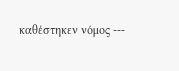καθέστηκεν νόμος ---